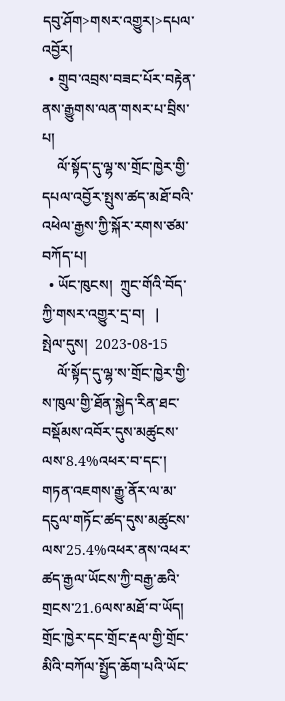དབུ་ཤོག>གསར་འགྱུར།>དཔལ་འབྱོར།
  • གྲུབ་འབྲས་བཟང་པོར་བརྟེན་ནས་རྒྱུགས་ལན་གསར་པ་བྲིས་པ།
    ལོ་སྟོད་དུ་ལྷ་ས་གྲོང་ཁྱེར་གྱི་དཔལ་འབྱོར་སྤུས་ཚད་མཐོ་བའི་འཕེལ་རྒྱས་ཀྱི་སྐོར་རགས་ཙམ་བཀོད་པ།
  • ཡོང་ཁུངས།  ཀྲུང་གོའི་བོད་ཀྱི་གསར་འགྱུར་དྲ་བ།   |     སྤེལ་དུས།  2023-08-15
    ལོ་སྟོད་དུ་ལྷ་ས་གྲོང་ཁྱེར་གྱི་ས་ཁུལ་གྱི་ཐོན་སྐྱེད་རིན་ཐང་བསྡོམས་འབོར་དུས་མཚུངས་ལས་8.4%འཕར་བ་དང་། གཏན་འཇགས་རྒྱུ་ནོར་ལ་མ་དངུལ་གཏོང་ཚད་དུས་མཚུངས་ལས་25.4%འཕར་ནས་འཕར་ཚད་རྒྱལ་ཡོངས་ཀྱི་བརྒྱ་ཆའི་གྲངས་21.6ལས་མཐོ་བ་ཡོད། གྲོང་ཁྱེར་དང་གྲོང་རྡལ་གྱི་གྲོང་མིའི་བཀོལ་སྤྱོད་ཆོག་པའི་ཡོང་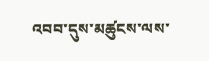འབབ་དུས་མཚུངས་ལས་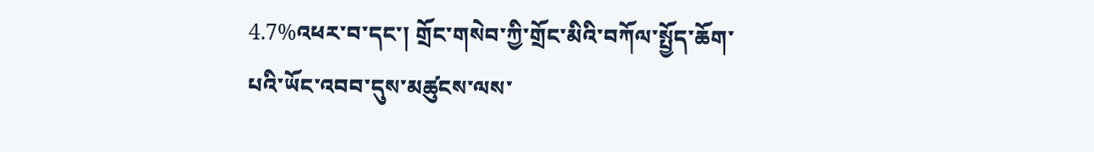4.7%འཕར་བ་དང་། གྲོང་གསེབ་ཀྱི་གྲོང་མིའི་བཀོལ་སྤྱོད་ཆོག་པའི་ཡོང་འབབ་དུས་མཚུངས་ལས་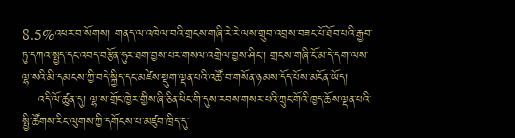8.5%འཕར་བ་སོགས། གནད་ལ་འཁེལ་བའི་གྲངས་གཞི་རེ་རེ་ལས་གྲུབ་འབྲས་བཟང་པོ་ཐོབ་པའི་རྒྱབ་ཏུ་དཀའ་སྤྱད་དང་འབད་བརྩོན་ཧུར་ཐག་བྱས་པར་གསལ་འགྲེལ་བྱས་ཤིང་། གྲངས་གཞི་ངོ་མ་དེ་དག་ལས་ལྷ་སའི་མི་དམངས་ཀྱི་བདེ་སྐྱིད་དང་མཛེས་སྡུག་ལྡན་པའི་འཚོ་བ་གསོན་ཉམས་དོད་པོས་མངོན་ཡོད།
    འདི་ལོ་ཚུན་དུ། ལྷ་ས་གྲོང་ཁྱེར་གྱིས་ཞི་ཅིན་ཕིང་གི་དུས་རབས་གསར་པའི་ཀྲུང་གོའི་ཁྱད་ཆོས་ལྡན་པའི་སྤྱི་ཚོགས་རིང་ལུགས་ཀྱི་དགོངས་པ་མཛུབ་ཁྲིད་དུ་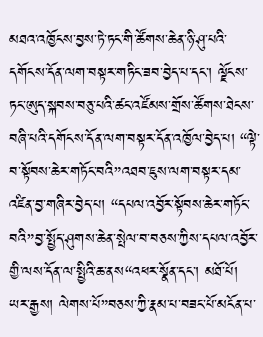མཐའ་འཁྱོངས་བྱས་ཏེ་ཏང་གི་ཚོགས་ཆེན་ཉི་ཤུ་པའི་དགོངས་དོན་ལག་བསྟར་གཏིང་ཟབ་བྱེད་པ་དང་། ལྗོངས་ཏང་ཨུད་སྐབས་བཅུ་པའི་ཚང་འཛོམས་གྲོས་ཚོགས་ཐེངས་བཞི་པའི་དགོངས་དོན་ལག་བསྟར་དོན་འཁྱོལ་བྱེད་པ། “ལྟེ་བ་སྟོབས་ཆེར་གཏོང་བའི”འཐབ་ཇུས་ལག་བསྟར་དམ་འཛིན་བྱ་གཞིར་བྱེད་པ། “དཔལ་འབྱོར་སྟོབས་ཆེར་གཏོང་བའི”བྱ་སྤྱོད་ཤུགས་ཆེན་སྤེལ་བ་བཅས་ཀྱིས་དཔལ་འབྱོར་གྱི་ལས་དོན་ལ་སྤྱིའི་ཆ་ནས“འཕར་སྣོན་དང་། མཐོ་པོ། ཡར་རྒྱས། ལེགས་པོ”བཅས་ཀྱི་རྣམ་པ་བཟང་པོ་མངོན་པ་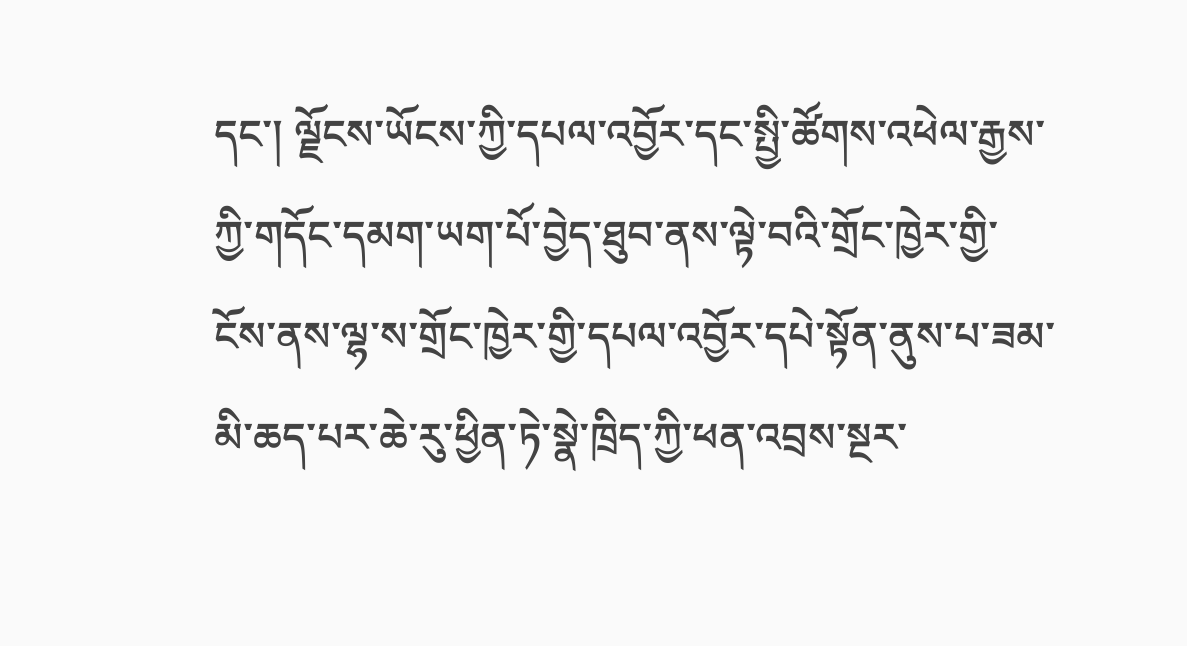དང་། ལྗོངས་ཡོངས་ཀྱི་དཔལ་འབྱོར་དང་སྤྱི་ཚོགས་འཕེལ་རྒྱས་ཀྱི་གདོང་དམག་ཡག་པོ་བྱེད་ཐུབ་ནས་ལྟེ་བའི་གྲོང་ཁྱེར་གྱི་ངོས་ནས་ལྷ་ས་གྲོང་ཁྱེར་གྱི་དཔལ་འབྱོར་དཔེ་སྟོན་ནུས་པ་ཟམ་མི་ཆད་པར་ཆེ་རུ་ཕྱིན་ཏེ་སྣེ་ཁྲིད་ཀྱི་ཕན་འབྲས་སྔར་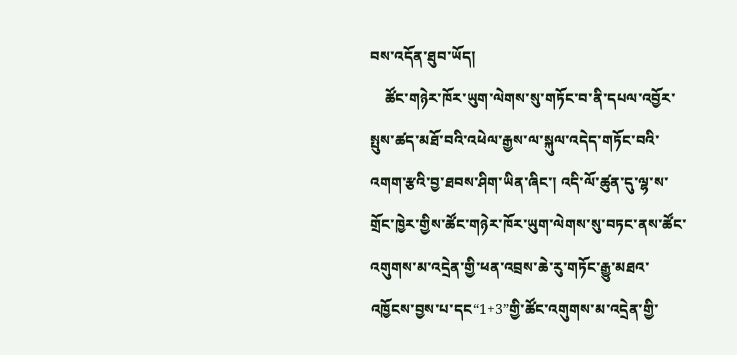བས་འདོན་ཐུབ་ཡོད།
    ཚོང་གཉེར་ཁོར་ཡུག་ལེགས་སུ་གཏོང་བ་ནི་དཔལ་འབྱོར་སྤུས་ཚད་མཐོ་བའི་འཕེལ་རྒྱས་ལ་སྐུལ་འདེད་གཏོང་བའི་འགག་རྩའི་བྱ་ཐབས་ཤིག་ཡིན་ཞིང་། འདི་ལོ་ཚུན་དུ་ལྷ་ས་གྲོང་ཁྱེར་གྱིས་ཚོང་གཉེར་ཁོར་ཡུག་ལེགས་སུ་བཏང་ནས་ཚོང་འགུགས་མ་འདྲེན་གྱི་ཕན་འབྲས་ཆེ་རུ་གཏོང་རྒྱུ་མཐའ་འཁྱོངས་བྱས་པ་དང“1+3”གྱི་ཚོང་འགུགས་མ་འདྲེན་གྱི་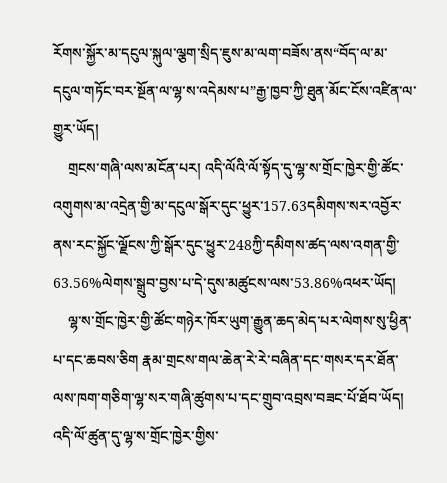རོགས་སྐྱོར་མ་དངུལ་སྐུལ་ལྕག་སྲིད་ཇུས་མ་ལག་བཟོས་ནས“བོད་ལ་མ་དངུལ་གཏོང་བར་སྔོན་ལ་ལྷ་ས་འདེམས་པ”རྒྱ་ཁྱབ་ཀྱི་ཐུན་མོང་ངོས་འཛིན་ལ་གྱུར་ཡོད།
    གྲངས་གཞི་ལས་མངོན་པར། འདི་ལོའི་ལོ་སྟོད་དུ་ལྷ་ས་གྲོང་ཁྱེར་གྱི་ཚོང་འགུགས་མ་འདྲེན་གྱི་མ་དངུལ་སྒོར་དུང་ཕྱུར་157.63དམིགས་སར་འབྱོར་ནས་རང་སྐྱོང་ལྗོངས་ཀྱི་སྒོར་དུང་ཕྱུར་248ཀྱི་དམིགས་ཚད་ལས་འགན་གྱི་63.56%ལེགས་སྒྲུབ་བྱས་པ་དེ་དུས་མཚུངས་ལས་53.86%འཕར་ཡོད།
    ལྷ་ས་གྲོང་ཁྱེར་གྱི་ཚོང་གཉེར་ཁོར་ཡུག་རྒྱུན་ཆད་མེད་པར་ལེགས་སུ་ཕྱིན་པ་དང་ཆབས་ཅིག རྣམ་གྲངས་གལ་ཆེན་རེ་རེ་བཞིན་དང་གསར་དར་ཐོན་ལས་ཁག་གཅིག་ལྷ་སར་གཞི་ཚུགས་པ་དང་གྲུབ་འབྲས་བཟང་པོ་ཐོབ་ཡོད། འདི་ལོ་ཚུན་དུ་ལྷ་ས་གྲོང་ཁྱེར་གྱིས་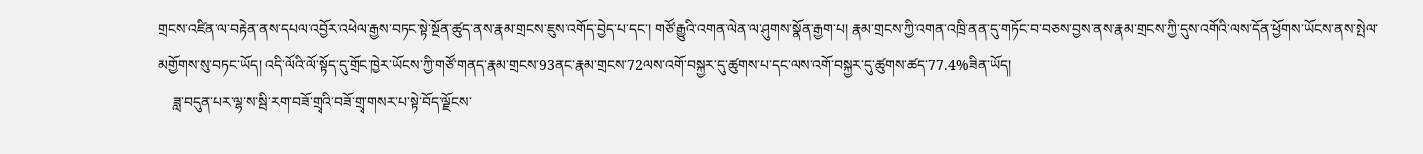གྲངས་འཛིན་ལ་བརྟེན་ནས་དཔལ་འབྱོར་འཕེལ་རྒྱས་བཏང་སྟེ་སྔོན་ཚུད་ནས་རྣམ་གྲངས་ཇུས་འགོད་བྱེད་པ་དང་། གཙོ་རྒྱུའི་འགན་ལེན་ལ་ཤུགས་སྣོན་རྒྱག་པ། རྣམ་གྲངས་ཀྱི་འགན་འཁྲི་ནན་དུ་གཏོང་བ་བཅས་བྱས་ནས་རྣམ་གྲངས་ཀྱི་དུས་འགོའི་ལས་དོན་ཕྱོགས་ཡོངས་ནས་སྤེལ་མགྱོགས་སུ་བཏང་ཡོད། འདི་ལོའི་ལོ་སྟོད་དུ་གྲོང་ཁྱེར་ཡོངས་ཀྱི་གཙོ་གནད་རྣམ་གྲངས་93ནང་རྣམ་གྲངས་72ལས་འགོ་བསྐྱར་དུ་ཚུགས་པ་དང་ལས་འགོ་བསྐྱར་དུ་ཚུགས་ཚད་77.4%ཟིན་ཡོད།
    ཟླ་བདུན་པར་ལྷ་ས་སྦི་རག་བཟོ་གྲྭའི་བཟོ་གྲྭ་གསར་པ་སྟེ་བོད་ལྗོངས་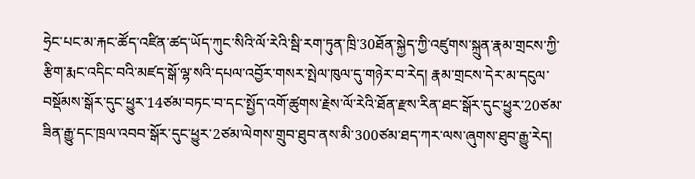ཧྲེང་པང་མ་རྐང་ཚོད་འཛིན་ཚད་ཡོད་ཀུང་སིའི་ལོ་རེའི་སྦི་རག་ཏུན་ཁྲི་30ཐོན་སྐྱེད་ཀྱི་འཛུགས་སྐྲུན་རྣམ་གྲངས་ཀྱི་རྩིག་རྨང་འདིང་བའི་མཛད་སྒོ་ལྷ་སའི་དཔལ་འབྱོར་གསར་སྤེལ་ཁུལ་དུ་གཉེར་བ་རེད། རྣམ་གྲངས་དེར་མ་དངུལ་བསྡོམས་སྒོར་དུང་ཕྱུར་14ཙམ་བཏང་བ་དང་སྤྱོད་འགོ་ཚུགས་རྗེས་ལོ་རེའི་ཐོན་རྫས་རིན་ཐང་སྒོར་དུང་ཕྱུར་20ཙམ་ཟིན་རྒྱུ་དང་ཁྲལ་འབབ་སྒོར་དུང་ཕྱུར་2ཙམ་ལེགས་གྲུབ་ཐུབ་ནས་མི་300ཙམ་ཐད་ཀར་ལས་ཞུགས་ཐུབ་རྒྱུ་རེད།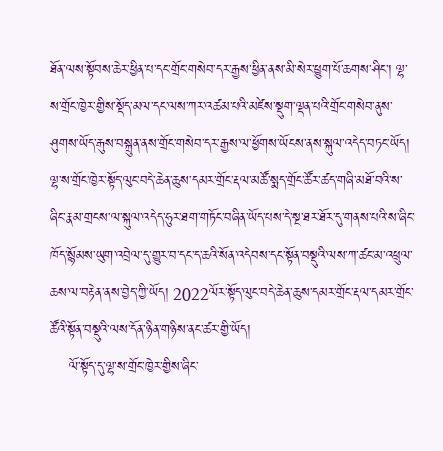ཐོན་ལས་སྟོབས་ཆེར་ཕྱིན་པ་དང་གྲོང་གསེབ་དར་རྒྱས་ཕྱིན་ནས་མི་སེར་ཕྱུག་པོ་ཆགས་ཤིང་། ལྷ་ས་གྲོང་ཁྱེར་གྱིས་སྡོད་མལ་དང་ལས་ཀར་འཚམ་པའི་མཛེས་སྡུག་ལྡན་པའི་གྲོང་གསེབ་ནུས་ཤུགས་ཡོད་རྒུས་བསྐྲུན་ནས་གྲོང་གསེབ་དར་རྒྱས་ལ་ཕྱོགས་ཡོངས་ནས་སྐུལ་འདེད་བཏང་ཡོད། ལྷ་ས་གྲོང་ཁྱེར་སྟོད་ལུང་བདེ་ཆེན་ཆུས་དམར་གྲོང་རྡལ་མཚོ་སྨད་གྲོང་ཚོར་ཚད་གཞི་མཐོ་བའི་ས་ཞིང་རྣམ་གྲངས་ལ་སྐུལ་འདེད་ཧུར་ཐག་གཏོང་བཞིན་ཡོད་པས་དེ་སྔ་ཐར་ཐོར་དུ་གནས་པའི་ས་ཞིང་ཁོད་སྙོམས་ཡུག་འབྲེལ་དུ་གྱུར་བ་དང་ད་ཆའི་སོན་འདེབས་དང་སྟོན་བསྡུའི་ལས་ཀ་ཚང་མ་འཕྲུལ་ཆས་ལ་བརྟེན་ནས་བྱེད་ཀྱི་ཡོད། 2022ལོར་སྟོད་ལུང་བདེ་ཆེན་ཆུས་དམར་གྲོང་རྡལ་དམར་གྲོང་ཚོའི་སྟོན་བསྡུའི་ལས་དོན་ཉིན་གཉིས་ནང་ཚར་གྱི་ཡོད།
    ལོ་སྟོད་དུ་ལྷ་ས་གྲོང་ཁྱེར་གྱིས་ཞིང་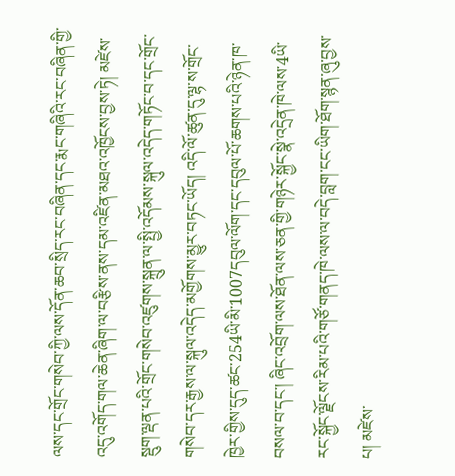ལས་དང་གྲོང་གསེབ་ཀྱི་ལས་དོན་ཆབ་སྲིད་རང་བཞིན་དང་རྨང་གཞིའི་རང་བཞིན་གྱི་འདུ་འགོད་གལ་ཆེན་ཞིག་ལ་བརྩིས་ནས་དམ་འཛིན་མཐའ་འཁྱོངས་བྱས་ཏེ། མཛེས་སྡུག་ལྡན་པའི་གྲོང་གསེབ་འཛུགས་སྐྲུན་ལ་སྤྱི་འདོམས་སྐུལ་འདེད་གཏོང་བ་དང་གྲོང་གསེབ་དར་རྒྱས་ལ་སྐུལ་འདེད་མགྱོགས་མྱུར་བཏང་ཡོད། འདི་ལོ་ཚུན་དུ་ལྷ་ས་གྲོང་ཁྱེར་གྱིས་དུད་ཚང་254ཡི་མི་1007དབུལ་ལོག་དང་དབུལ་པོ་ཆགས་པའི་ཉེན་ཁ་བསལ་བ་དང་། ཞིང་འབྲོག་ལས་ཐོན་ལས་ཅན་གྱི་གཉེར་སྐྱོང་སྣེ་འདྲེན་ཁེ་ལས་4ཡི་རང་སྐྱོང་ལྗོངས་རིམ་པའི་གཙོ་གནད་ཁེ་ལས་ལ་བདེ་བླག་ངང་ཡིག་ཐོག་སྙན་ཞུ་བྱས་པ། མཛེས་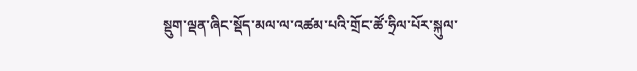སྡུག་ལྡན་ཞིང་སྡོད་མལ་ལ་འཚམ་པའི་གྲོང་ཚོ་ཧྲིལ་པོར་སྐུལ་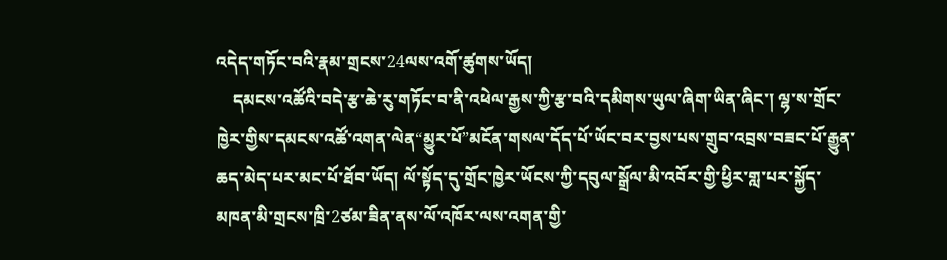འདེད་གཏོང་བའི་རྣམ་གྲངས་24ལས་འགོ་ཚུགས་ཡོད།
    དམངས་འཚོའི་བདེ་རྩ་ཆེ་རུ་གཏོང་བ་ནི་འཕེལ་རྒྱས་ཀྱི་རྩ་བའི་དམིགས་ཡུལ་ཞིག་ཡིན་ཞིང་། ལྷ་ས་གྲོང་ཁྱེར་གྱིས་དམངས་འཚོ་འགན་ལེན“མྱུར་པོ”མངོན་གསལ་དོད་པོ་ཡོང་བར་བྱས་པས་གྲུབ་འབྲས་བཟང་པོ་རྒྱུན་ཆད་མེད་པར་མང་པོ་ཐོབ་ཡོད། ལོ་སྟོད་དུ་གྲོང་ཁྱེར་ཡོངས་ཀྱི་དབུལ་སྒྲོལ་མི་འབོར་གྱི་ཕྱིར་གླ་པར་སྐྱོད་མཁན་མི་གྲངས་ཁྲི་2ཙམ་ཟིན་ནས་ལོ་འཁོར་ལས་འགན་གྱི་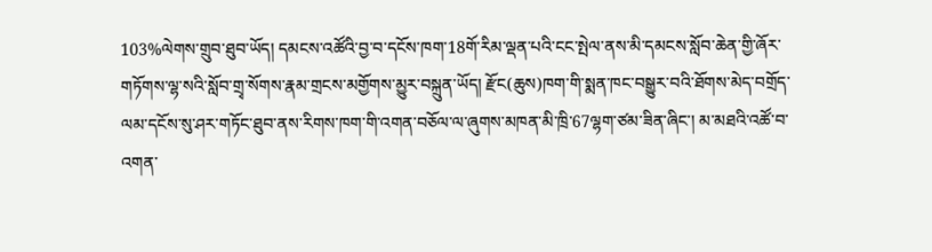103%ལེགས་གྲུབ་ཐུབ་ཡོད། དམངས་འཚོའི་བྱ་བ་དངོས་ཁག་18གོ་རིམ་ལྡན་པའི་ངང་སྤེལ་ནས་མི་དམངས་སློབ་ཆེན་གྱི་ཞོར་གཏོགས་ལྷ་སའི་སློབ་གྲྭ་སོགས་རྣམ་གྲངས་མགྱོགས་མྱུར་བསྐྲུན་ཡོད། རྫོང(ཆུས)ཁག་གི་སྨན་ཁང་བསྒྱུར་བའི་ཐོགས་མེད་བགྲོད་ལམ་དངོས་སུ་ཤར་གཏོང་ཐུབ་ནས་རིགས་ཁག་གི་འགན་བཅོལ་ལ་ཞུགས་མཁན་མི་ཁྲི་67ལྷག་ཙམ་ཟིན་ཞིང་། མ་མཐའི་འཚོ་བ་འགན་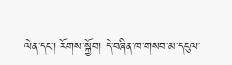ལེན་དང་། རོགས་སྐྱོབ། དེ་བཞིན་ཁ་གསབ་མ་དངུལ་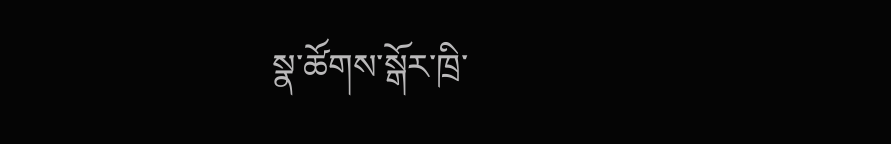སྣ་ཚོགས་སྒོར་ཁྲི་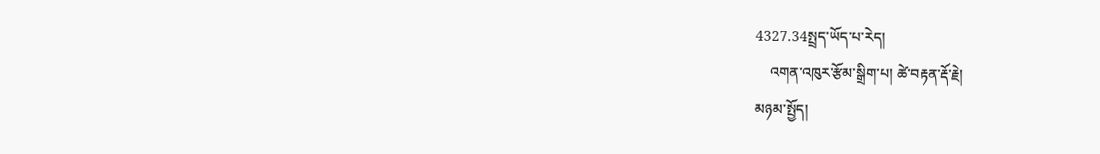4327.34སྤྲད་ཡོད་པ་རེད།
    འགན་འཁུར་རྩོམ་སྒྲིག་པ། ཚེ་བརྟན་རྡོ་རྗེ།
མཉམ་སྤྱོད།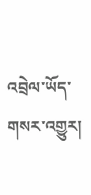འབྲེལ་ཡོད་གསར་འགྱུར།